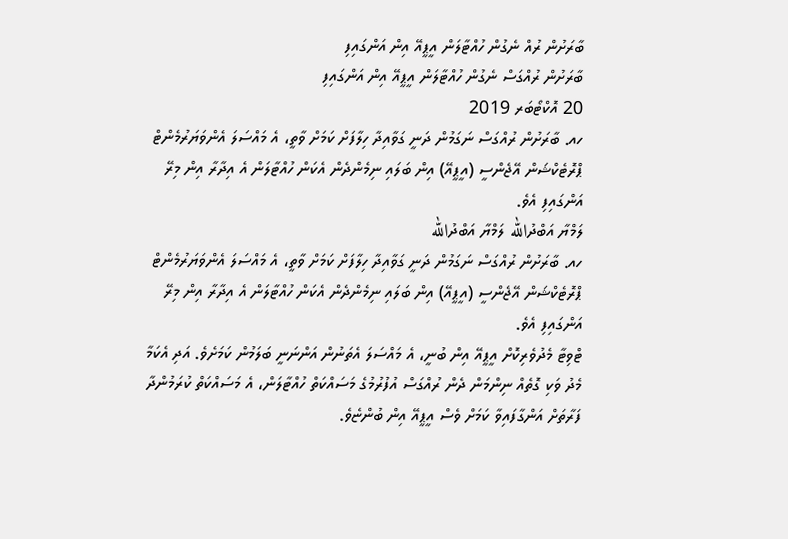ބާރަށުން ރުއް ނެގުން ހުއްޓާލަން އީޕީއޭ އިން އަންގައިފި
ބާރަށުން ރުއްގަސް ނެގުން ހުއްޓާލަން އީޕީއޭ އިން އަންގައިފި
20 އޮކްޓޯބަރ 2019
ހއ. ބާރަށުން ރުއްގަސް ނަގަމުން ދަނީ ގަވާއިދާ ހިލާފަށް ކަމަށް ވާތީ، އެ މައްސަލަ އެންވަޔަރުމެންޓް ޕްރޮޓެކްޝަން އޭޖެންސީ (އީޕީއޭ) އިން ބަލައި ނިމެންދެން އެކަން ހުއްޓާލަން އެ އިދާރާ އިން މިރޭ އަންގައިފި އެވެ.
ލަމްޔާ އަބްދުالله ލަމްޔާ އަބްދުالله
ހއ. ބާރަށުން ރުއްގަސް ނަގަމުން ދަނީ ގަވާއިދާ ހިލާފަށް ކަމަށް ވާތީ، އެ މައްސަލަ އެންވަޔަރުމެންޓް ޕްރޮޓެކްޝަން އޭޖެންސީ (އީޕީއޭ) އިން ބަލައި ނިމެންދެން އެކަން ހުއްޓާލަން އެ އިދާރާ އިން މިރޭ އަންގައިފި އެވެ.
ޓްވިޓާ މެދުވެރިކޮށް އީޕީއޭ އިން ބުނީ، އެ މައްސަލަ އެތަނުން އަންނަނީ ބަލަމުން ކަމަށެވެ. އަދި އެކަމާ މެދު ވަކި ގޮތެއް ނިންމަން ދެން ރުއްގަސް އުފުރުމުގެ މަސައްކަތް ހުއްޓާލަން، އެ މަސައްކަތް ކުރަމުންދާ ފަރާތަށް އަންގާފައިވާ ކަމަށް ވެސް އީޕީއޭ އިން ބުންޏެވެ.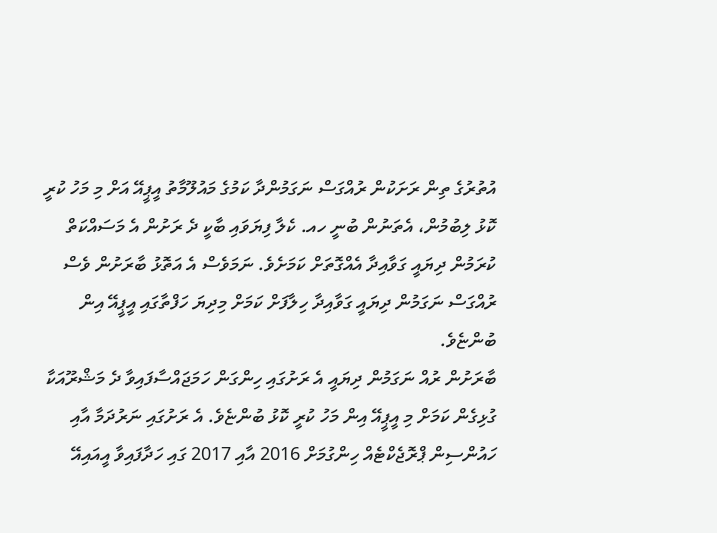އުތުރުގެ ތިން ރަށަކުން ރުއްގަސް ނަގަމުންދާ ކަމުގެ މައުލޫމާތު އީޕީއޭ އަށް މި މަހު ކުރީ ކޮޅު ލިބުމުން، އެތަނުން ބުނީ ހއ. ކެލާ ފިޔަވައި ބާކީ ދެ ރަށުން އެ މަސައްކަތް ކުރަމުން ދިޔައީ ގަވާއިދާ އެއްގޮތަށް ކަމަށެވެ. ނަމަވެސް އެ އަތޮޅު ބާރަށުން ވެސް ރުއްގަސް ނަގަމުން ދިޔައީ ގަވާއިދާ ހިލާފަށް ކަމަށް މިދިޔަ ހަފްތާގައި އީޕީއޭ އިން ބުންޏެވެ.
ބާރަށުން ރުއް ނަގަމުން ދިޔައީ އެ ރަށުގައި ހިންގަން ހަމަޖައްސާފައިވާ ދެ މަޝްރޫއަކާ ގުޅިގެން ކަމަށް މި އީޕީއޭ އިން މަހު ކުރީ ކޮޅު ބުންޏެވެ. އެ ރަށުގައި ނަރުދަމާ އާއި ހައުންސިން ޕްރޮޖެކްޓެއް ހިންގުމަށް 2016 އާއި 2017 ގައި ހަދާފައިވާ އީއައިއޭ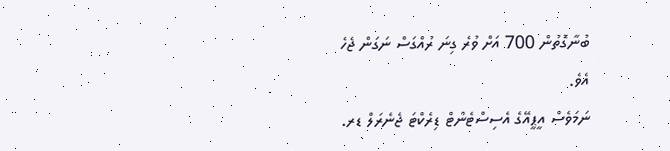ބުނާގޮތުން 700 އަށް ވުރެ ގިނަ ރުއްގަސް ނަގަން ޖެހެ އެވެ.
ނަމަވެސް އީޕީއޭގެ އެސިސްޓެންޓް ޑިރެކްޓަ ޖެނެރަލް ޑރ.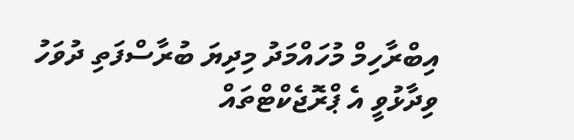އިބްރާހިމް މުހައްމަދު މިދިޔަ ބުރާސްފަތި ދުވަހު ވިދާޅުވީ އެ ޕްރޮޖެކްޓްތައް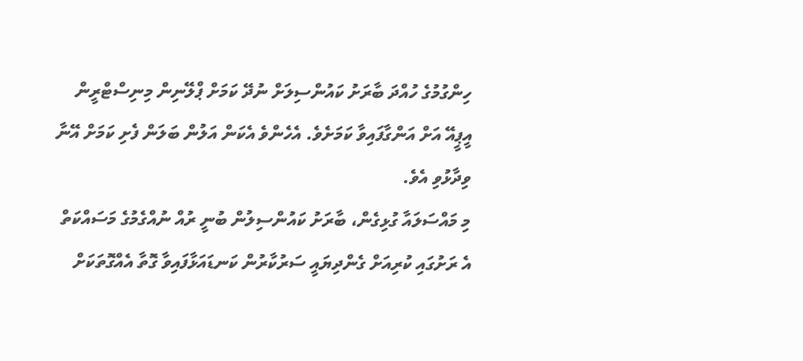ހިންގުމުގެ ހުއްދަ ބާރަށު ކައުންސިލަށް ނުދޭ ކަމަށް ޕްލޭނިން މިނިސްޓްރީން އީޕީއޭ އަށް އަންގާފައިވާ ކަމަށެވެ. އެހެންވެ އެކަން އަލުން ބަލަން ފެށި ކަމަށް އޭނާ ވިދާޅުވި އެވެ.
މި މައްސަލައާ ގުޅިގެން، ބާރަށު ކައުންސިލުން ބުނީ ރުއް ނުއްގެމުގެ މަސައްކަތް އެ ރަށުގައި ކުރިއަށް ގެންދިޔައީ ސަރުކާރުން ކަނޑައަޅާފައިވާ ގޮތާ އެއްގޮތަކަށް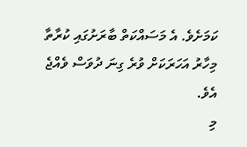ކަމަށެވެ. އެ މަސައްކަތް ބާރަށުގައި ކުރާތާ މިހާރު އަހަރަކަށް ވުރެ ގިނަ ދުވަސް ވެއްޖެ އެވެ.
މި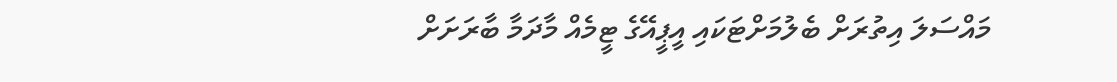މައްސަލަ އިތުރަށް ބެލުމަށްޓަކައި އީޕީއޭގެ ޓީމެއް މާދަމާ ބާރަށަށް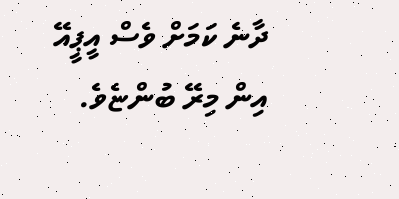ދާނެ ކަމަށް ވެސް އީޕީއޭ އިން މިރޭ ބުންޏެވެ.